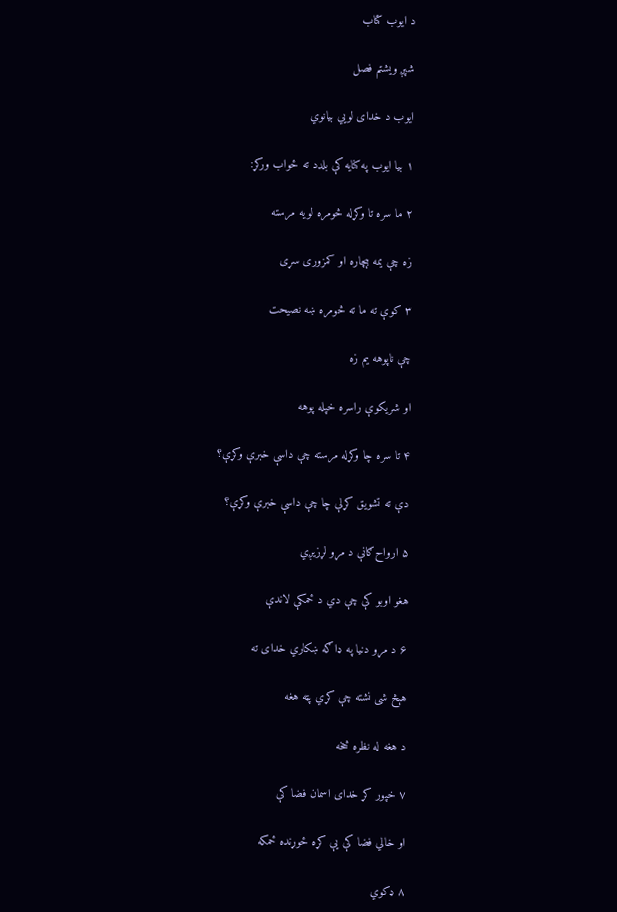د ایوب کتاب

شپږ ویشتم فصل

ایوب د خدای لویي بیانوي

۱ بیا ایوب په کنایه کې بلدد ته ځواب ورکړ:

۲ ما سره تا وکړله څومره لویه مرسته

زه چې یمه بېچاره او کمزوری سړی

۳ کوې ته ما ته څومره ښه نصیحت

چې ناپوهه یم زه

او شریکوې راسره خپله پوهه

۴ تا سره چا وکړله مرسته چې داسې خبرې وکړې؟

دې ته تشویق کړلې چا چې داسې خبرې وکړې؟

۵ ارواح‌ګانې د مړو لړزیږي

هغو اوبو کې چې دي د ځمکې لاندې

۶ د مړو دنیا په ډاګه ښکاري خدای ته

هېڅ شی نشته چې کړي پټه هغه

د هغه له نظره څخه

۷ خپور کړ خدای اسمان فضا کې

او خالي فضا کې یې کړه ځوړنده ځمکه

۸ ډکوي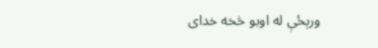ورېځې له اوبو څخه خدای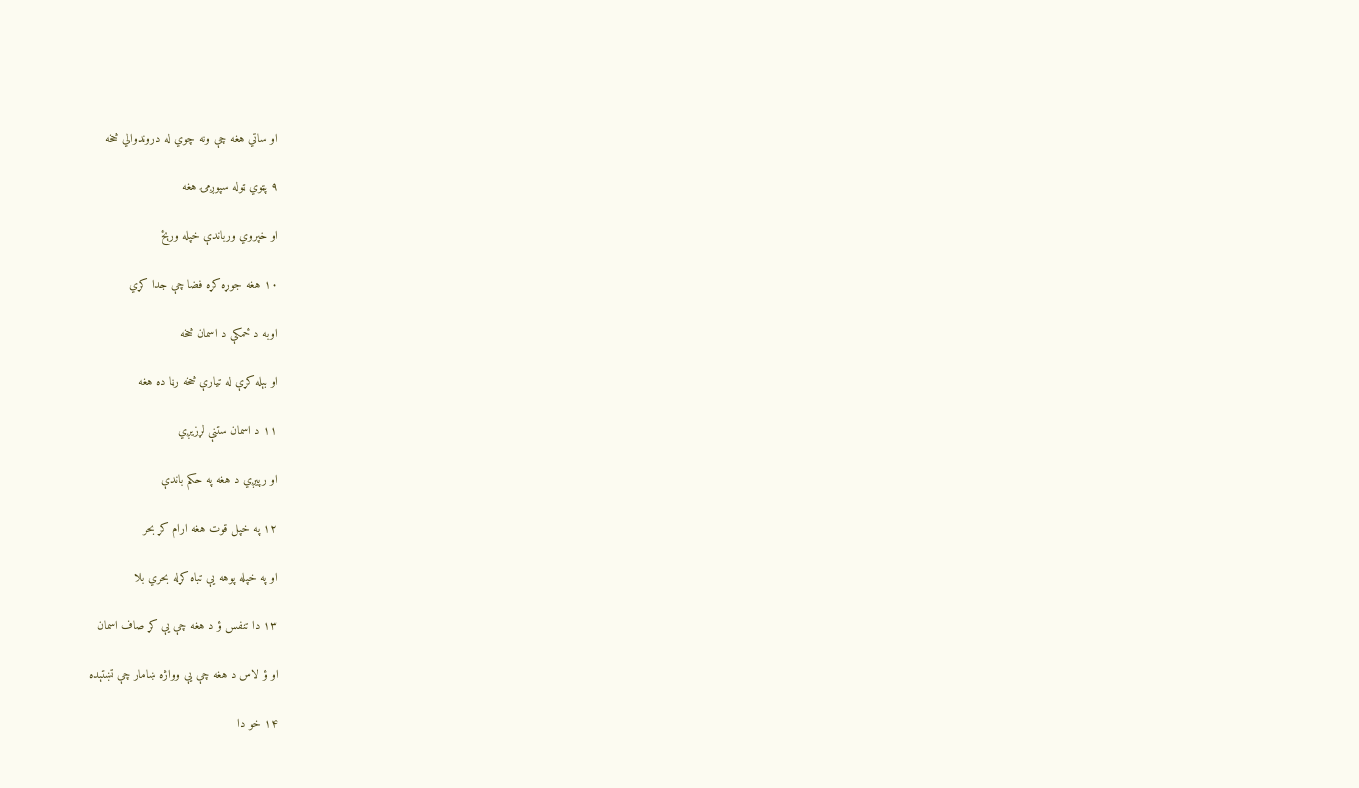او ساتي هغه چې ونه چوي له دروندوالي څخه

۹ پټوي ټوله سپوږمۍ هغه

او خپروي ورباندې خپله ورېځ

۱۰ هغه جوړه کړه فضا چې جدا کړي

اوبه د ځمکې د اسمان څخه

او بېله کړې له تیارې څخه رڼا ده هغه

۱۱ د اسمان ستنې لړزیږي

او رپیږي د هغه په حکم باندې

۱۲ په خپل قوت هغه ارام کړ بحر

او په خپله پوهه یې تباه کړله بحري بلا

۱۳ دا تنفس ؤ د هغه چې یې کړ صاف اسمان

او ؤ لاس د هغه چې یې وواژه ښامار چې تښتېده

۱۴ خو دا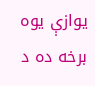یوازې یوه برخه ده د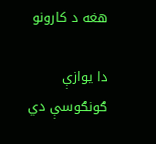هغه د کارونو

دا یوازې ګونګوسې دي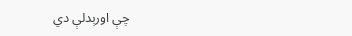چې اورېدلې دي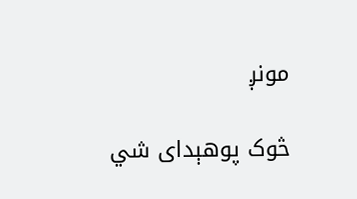مونږ

څوک پوهېدای شي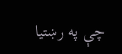چې په رښتیا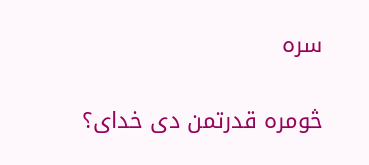سره

څومره قدرتمن دی خدای؟